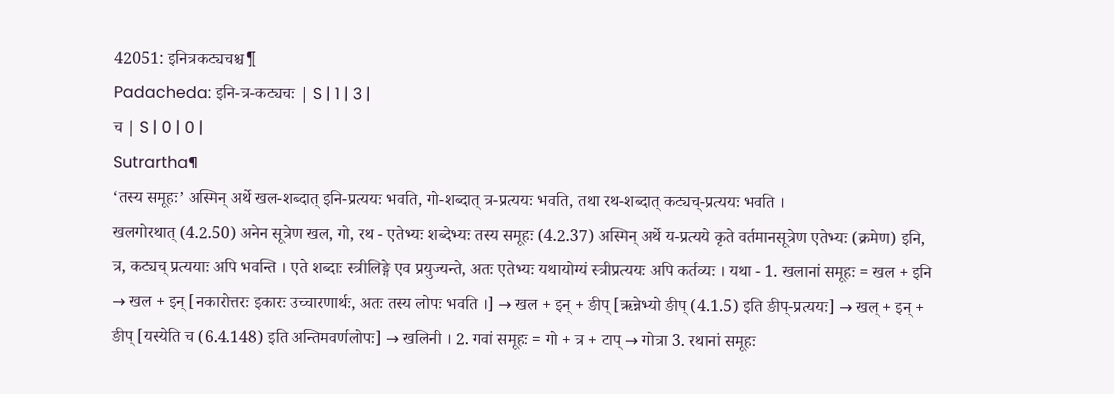42051: इनित्रकट्यचश्च¶
Padacheda: इनि-त्र-कट्यचः | S | 1 | 3 |
च | S | 0 | 0 |
Sutrartha¶
‘तस्य समूहः’ अस्मिन् अर्थे खल-शब्दात् इनि-प्रत्ययः भवति, गो-शब्दात् त्र-प्रत्ययः भवति, तथा रथ-शब्दात् कट्यच्-प्रत्ययः भवति ।
खलगोरथात् (4.2.50) अनेन सूत्रेण खल, गो, रथ - एतेभ्यः शब्देभ्यः तस्य समूहः (4.2.37) अस्मिन् अर्थे य-प्रत्यये कृते वर्तमानसूत्रेण एतेभ्यः (क्रमेण) इनि, त्र, कट्यच् प्रत्ययाः अपि भवन्ति । एते शब्दाः स्त्रीलिङ्गे एव प्रयुज्यन्ते, अतः एतेभ्यः यथायोग्यं स्त्रीप्रत्ययः अपि कर्तव्यः । यथा - 1. खलानां समूहः = खल + इनि → खल + इन् [नकारोत्तरः इकारः उच्चारणार्थः, अतः तस्य लोपः भवति ।] → खल + इन् + ङीप् [ऋन्नेभ्यो ङीप् (4.1.5) इति ङीप्-प्रत्ययः] → खल् + इन् + ङीप् [यस्येति च (6.4.148) इति अन्तिमवर्णलोपः] → खलिनी । 2. गवां समूहः = गो + त्र + टाप् → गोत्रा 3. रथानां समूहः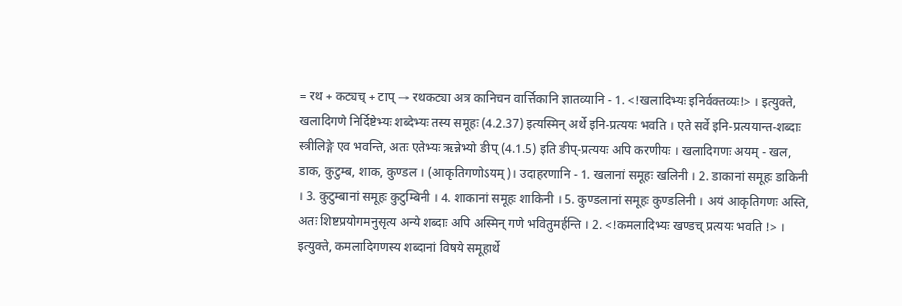= रथ + कट्यच् + टाप् → रथकट्या अत्र कानिचन वार्त्तिकानि ज्ञातव्यानि - 1. <!खलादिभ्यः इनिर्वक्तव्यः!> । इत्युक्ते, खलादिगणे निर्दिष्टेभ्यः शब्देभ्यः तस्य समूहः (4.2.37) इत्यस्मिन् अर्थे इनि-प्रत्ययः भवति । एते सर्वे इनि-प्रत्ययान्त-शब्दाः स्त्रीलिङ्गे एव भवन्ति, अतः एतेभ्यः ऋन्नेभ्यो ङीप् (4.1.5) इति ङीप्-प्रत्ययः अपि करणीयः । खलादिगणः अयम् - खल, डाक, कुटुम्ब, शाक, कुण्डल । (आकृतिगणोऽयम्)। उदाहरणानि - 1. खलानां समूहः खलिनी । 2. डाकानां समूहः डाकिनी । 3. कुटुम्बानां समूहः कुटुम्बिनी । 4. शाकानां समूहः शाकिनी । 5. कुण्डलानां समूहः कुण्डलिनी । अयं आकृतिगणः अस्ति, अतः शिष्टप्रयोगमनुसृत्य अन्ये शब्दाः अपि अस्मिन् गणे भवितुमर्हन्ति । 2. <!कमलादिभ्यः खण्डच् प्रत्ययः भवति !> । इत्युक्ते, कमलादिगणस्य शब्दानां विषये समूहार्थे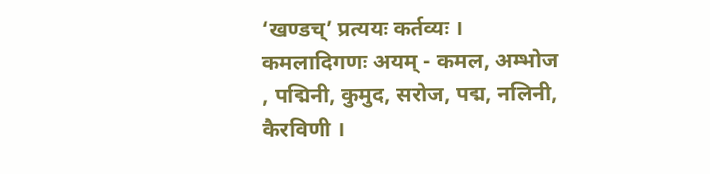‘खण्डच्’ प्रत्ययः कर्तव्यः । कमलादिगणः अयम् - कमल, अम्भोज , पद्मिनी, कुमुद, सरोज, पद्म, नलिनी, कैरविणी ।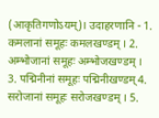(आकृतिगणोऽयम्)। उदाहरणानि - 1. कमलानां समूहः कमलखण्डम् । 2. अम्भोजानां समूहः अम्भोजखण्डम् । 3. पद्मिनीनां समूहः पद्मिनीखण्डम् 4. सरोजानां समूहः सरोजखण्डम् । 5.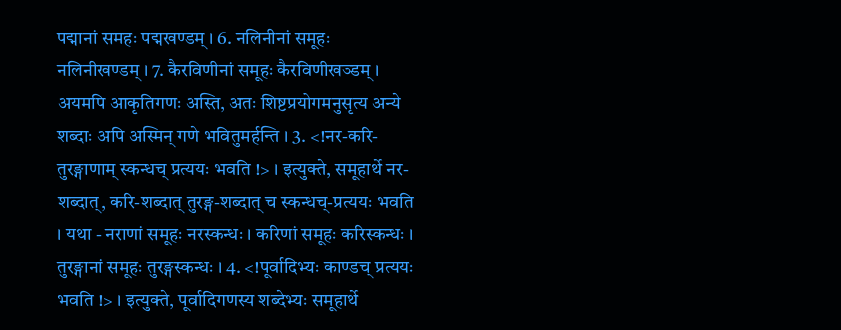पद्मानां समहः पद्मखण्डम् । 6. नलिनीनां समूहः नलिनीखण्डम् । 7. कैरविणीनां समूहः कैरविणीखञ्डम् । अयमपि आकृतिगणः अस्ति, अतः शिष्टप्रयोगमनुसृत्य अन्ये शब्दाः अपि अस्मिन् गणे भवितुमर्हन्ति । 3. <!नर-करि-तुरङ्गाणाम् स्कन्धच् प्रत्ययः भवति !> । इत्युक्ते, समूहार्थे नर-शब्दात्, करि-शब्दात् तुरङ्ग-शब्दात् च स्कन्धच्-प्रत्ययः भवति । यथा - नराणां समूहः नरस्कन्धः । करिणां समूहः करिस्कन्धः । तुरङ्गानां समूहः तुरङ्गस्कन्धः । 4. <!पूर्वादिभ्यः काण्डच् प्रत्ययः भवति !> । इत्युक्ते, पूर्वादिगणस्य शब्देभ्यः समूहार्थे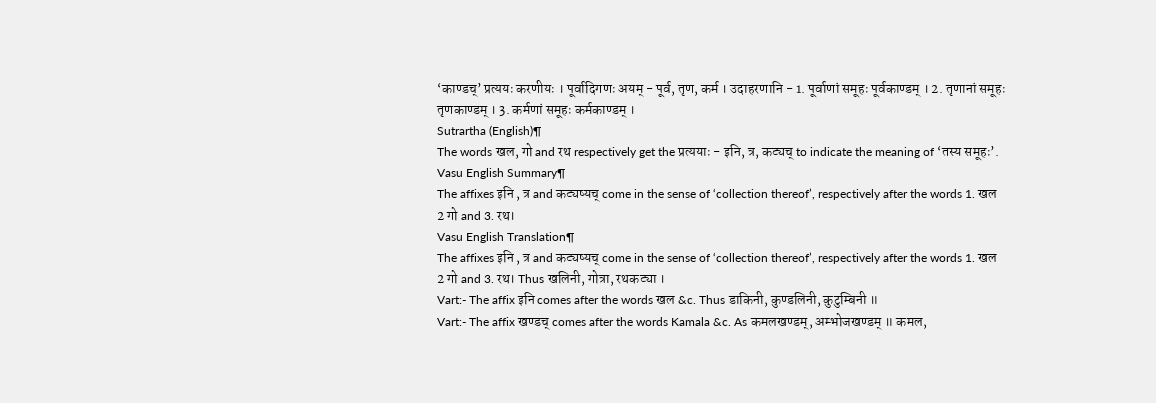‘काण्डच्’ प्रत्ययः करणीयः । पूर्वादिगणः अयम् - पूर्व, तृण, कर्म । उदाहरणानि - 1. पूर्वाणां समूहः पूर्वकाण्डम् । 2. तृणानां समूहः तृणकाण्डम् । 3. कर्मणां समूहः कर्मकाण्डम् ।
Sutrartha (English)¶
The words खल, गो and रथ respectively get the प्रत्ययाः - इनि, त्र, कट्यच् to indicate the meaning of ‘तस्य समूहः’.
Vasu English Summary¶
The affixes इनि , त्र and कट्यष्यच् come in the sense of ‘collection thereof’, respectively after the words 1. खल 2 गो and 3. रथ।
Vasu English Translation¶
The affixes इनि , त्र and कट्यष्यच् come in the sense of ‘collection thereof’, respectively after the words 1. खल 2 गो and 3. रथ। Thus खलिनी, गोत्रा, रथकट्या ।
Vart:- The affix इनि comes after the words खल &c. Thus डाकिनी, कुण्डलिनी, कुटुम्बिनी ॥
Vart:- The affix खण्डच् comes after the words Kamala &c. As कमलखण्डम्, अम्भोजखण्डम् ॥ कमल,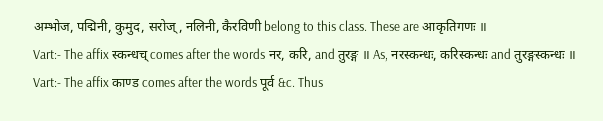अम्भोज, पद्मिनी, कुमुद, सरोज्, नलिनी, कैरविणी belong to this class. These are आकृतिगणः ॥
Vart:- The affix स्कन्धच् comes after the words नर, करि, and तुरङ्ग ॥ As, नरस्कन्धः, करिस्कन्धः and तुरङ्गस्कन्धः ॥
Vart:- The affix काण्ड comes after the words पूर्व &c. Thus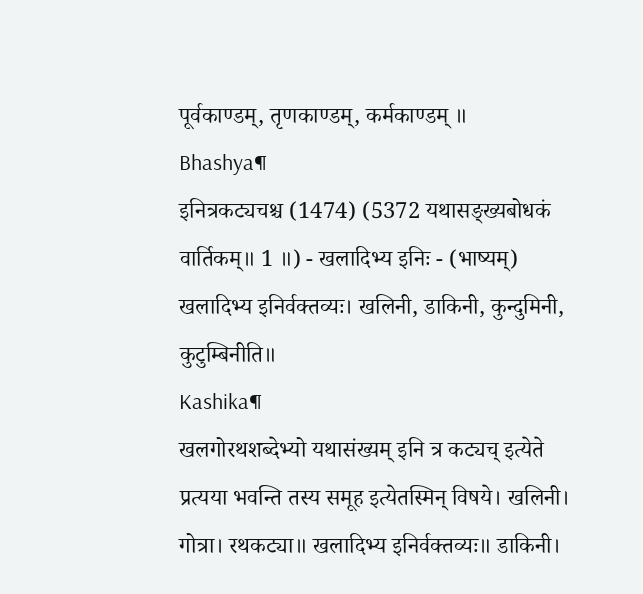पूर्वकाण्डम्, तृणकाण्डम्, कर्मकाण्डम् ॥
Bhashya¶
इनित्रकट्यचश्च (1474) (5372 यथासङ्ख्यबोधकं वार्तिकम्॥ 1 ॥) - खलादिभ्य इनिः - (भाष्यम्) खलादिभ्य इनिर्वक्तव्यः। खलिनी, डाकिनी, कुन्दुमिनी, कुटुम्बिनीति॥
Kashika¶
खलगोरथशब्देभ्यो यथासंख्यम् इनि त्र कट्यच् इत्येते प्रत्यया भवन्ति तस्य समूह इत्येतस्मिन् विषये। खलिनी। गोत्रा। रथकट्या॥ खलादिभ्य इनिर्वक्तव्यः॥ डाकिनी।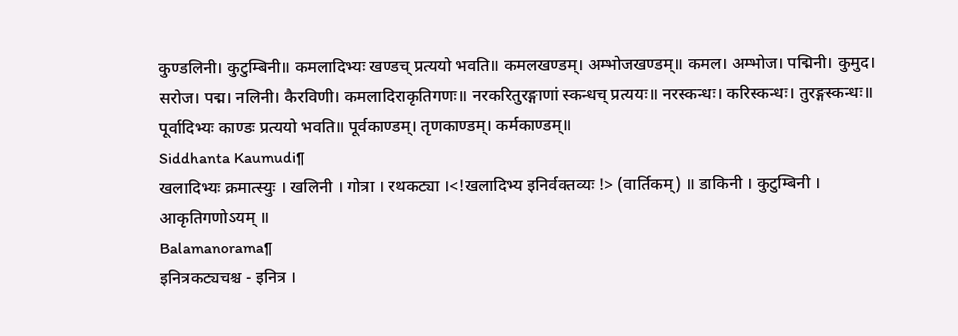कुण्डलिनी। कुटुम्बिनी॥ कमलादिभ्यः खण्डच् प्रत्ययो भवति॥ कमलखण्डम्। अम्भोजखण्डम्॥ कमल। अम्भोज। पद्मिनी। कुमुद। सरोज। पद्म। नलिनी। कैरविणी। कमलादिराकृतिगणः॥ नरकरितुरङ्गाणां स्कन्धच् प्रत्ययः॥ नरस्कन्धः। करिस्कन्धः। तुरङ्गस्कन्धः॥ पूर्वादिभ्यः काण्डः प्रत्ययो भवति॥ पूर्वकाण्डम्। तृणकाण्डम्। कर्मकाण्डम्॥
Siddhanta Kaumudi¶
खलादिभ्यः क्रमात्स्युः । खलिनी । गोत्रा । रथकट्या ।<!खलादिभ्य इनिर्वक्तव्यः !> (वार्तिकम्) ॥ डाकिनी । कुटुम्बिनी । आकृतिगणोऽयम् ॥
Balamanorama¶
इनित्रकट्यचश्च - इनित्र ।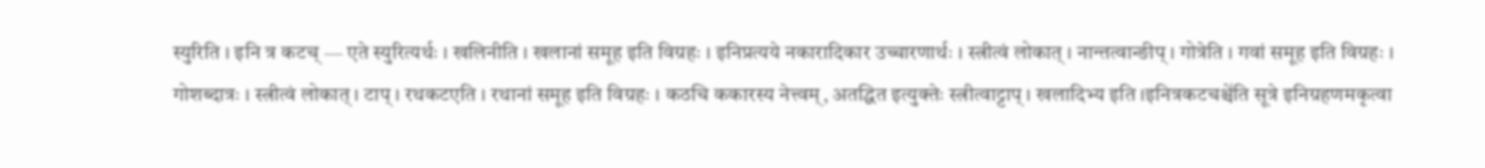स्युरिति । इनि त्र कटच् — एते स्युरित्यर्थः । खलिनीति । खलानां समूह इति विग्रहः । इनिप्रत्यये नकारादिकार उच्चारणार्थः । स्त्रीत्वं लोकात् । नान्तत्वान्ङीप् । गोत्रेति । गवां समूह इति विग्रहः । गोशब्दात्रः । स्त्रीत्वं लोकात् । टाप् । रथकटएति । रथानां समूह इति विग्रहः । कठचि ककारस्य नेत्त्वम्, अतद्धित इत्युक्तेः स्त्रीत्वाट्टाप् । खलादिभ्य इति ।इनित्रकटचश्चे॑ति सूत्रे इनिग्रहणमकृत्वा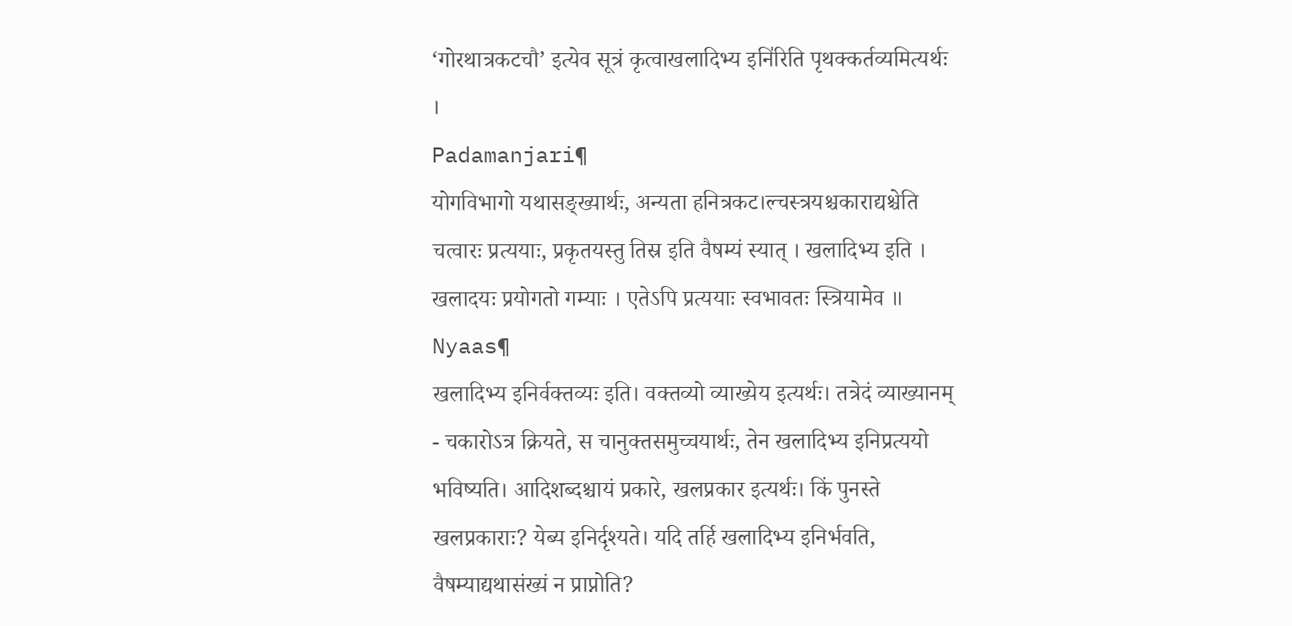‘गोरथात्रकटचौ’ इत्येव सूत्रं कृत्वाखलादिभ्य इनि॑रिति पृथक्कर्तव्यमित्यर्थः ।
Padamanjari¶
योगविभागो यथासङ्ख्यार्थः, अन्यता हनित्रकट।ल्चस्त्रयश्चकाराद्यश्चेति चत्वारः प्रत्ययाः, प्रकृतयस्तु तिस्र इति वैषम्यं स्यात् । खलादिभ्य इति । खलादयः प्रयोगतो गम्याः । एतेऽपि प्रत्ययाः स्वभावतः स्त्रियामेव ॥
Nyaas¶
खलादिभ्य इनिर्वक्तव्यः इति। वक्तव्यो व्याख्येय इत्यर्थः। तत्रेदं व्याख्यानम् - चकारोऽत्र क्रियते, स चानुक्तसमुच्चयार्थः, तेन खलादिभ्य इनिप्रत्ययो भविष्यति। आदिशब्दश्चायं प्रकारे, खलप्रकार इत्यर्थः। किं पुनस्ते खलप्रकाराः? येब्य इनिर्दृश्यते। यदि तर्हि खलादिभ्य इनिर्भवति, वैषम्याद्यथासंख्यं न प्राप्नोति?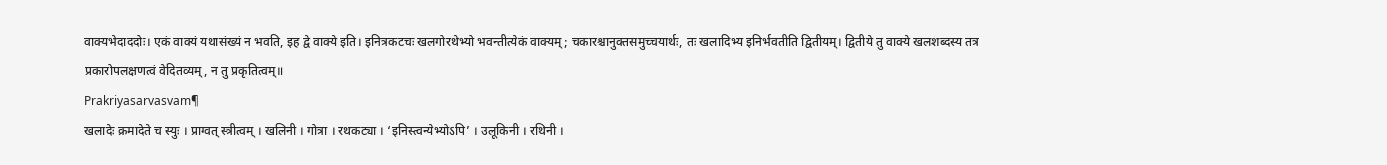वाक्यभेदाददोः। एकं वाक्यं यथासंख्यं न भवति, इह द्वे वाक्ये इति। इनित्रकटचः खलगोरथेभ्यो भवन्तीत्येकं वाक्यम्; चकारश्चानुक्तसमुच्चयार्थः, तः खलादिभ्य इनिर्भवतीति द्वितीयम्। द्वितीये तु वाक्ये खलशब्दस्य तत्र प्रकारोपलक्षणत्वं वेदितव्यम्, न तु प्रकृतित्वम्॥
Prakriyasarvasvam¶
खलादेः क्रमादेते च स्युः । प्राग्वत् स्त्रीत्वम् । खलिनी । गोत्रा । रथकट्या । ‘इनिस्त्वन्येभ्योऽपि’ । उलूकिनी । रथिनी ।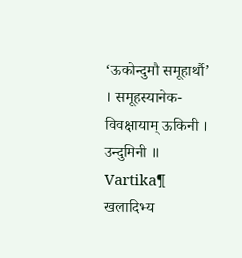‘ऊकोन्दुमौ समूहार्थौ’ । समूहस्यानेक- विवक्षायाम् ऊकिनी । उन्दुमिनी ॥
Vartika¶
खलादिभ्य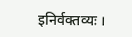इनिर्वक्तव्यः ।